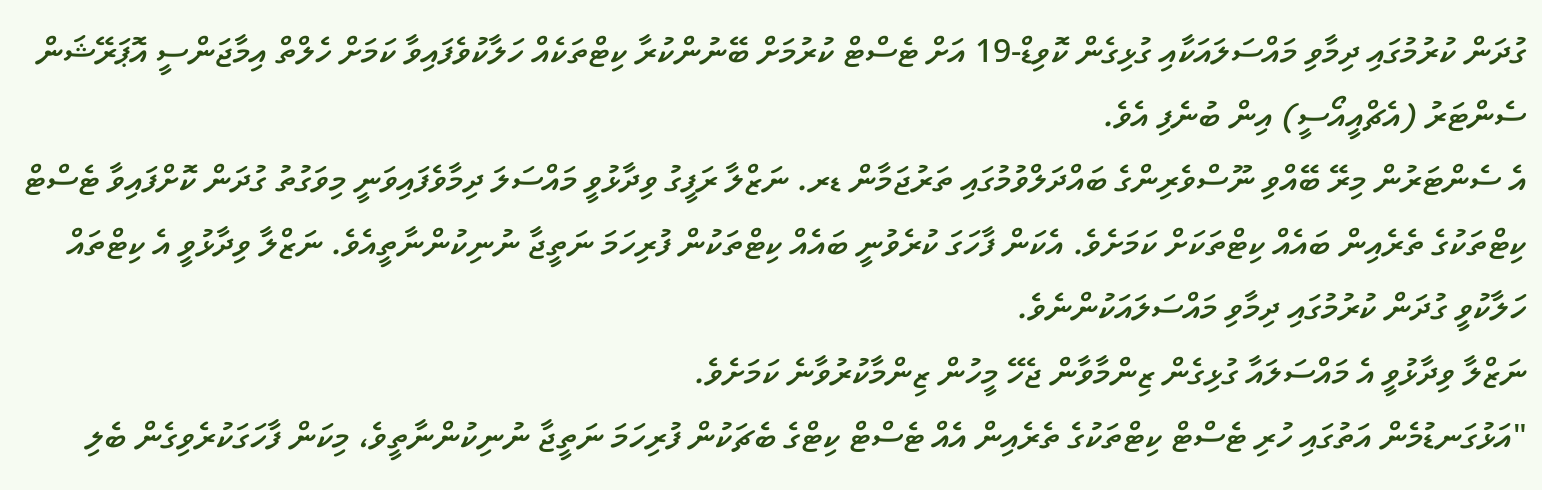ގުދަން ކުރުމުގައި ދިމާވި މައްސަލައަކާއި ގުޅިގެން ކޮވިޑް-19 އަށް ޓެސްޓް ކުރުމަށް ބޭނުންކުރާ ކިޓްތަކެއް ހަލާކުވެފައިވާ ކަމަށް ހެލްތް އިމާޖަންސީ އޮޕަރޭޝަން ސެންޓަރު (އެޗްއީއޯސީ) އިން ބުނެފި އެވެ.
އެ ސެންޓަރުން މިރޭ ބޭއްވި ނޫސްވެރިންގެ ބައްދަލްވުމުގައި ތަރުޖަމާން ޑރ. ނަޒްލާ ރަފީގު ވިދާޅުވީ މައްސަލަ ދިމާވެފައިވަނީ މިވަގުތު ގުދަން ކޮށްފައިވާ ޓެސްޓް ކިޓްތަކުގެ ތެރެއިން ބައެއް ކިޓްތަކަށް ކަމަށެވެ. އެކަން ފާހަގަ ކުރެވުނީ ބައެއް ކިޓްތަކުން ފުރިހަމަ ނަތީޖާ ނުނިކުންނާތީއެވެ. ނަޒްލާ ވިދާޅުވީ އެ ކިޓްތައް ހަލާކުވީ ގުދަން ކުރުމުގައި ދިމާވި މައްސަލައަކުންނެވެ.
ނަޒްލާ ވިދާޅުވީ އެ މައްސަލައާ ގުޅިގެން ޒިންމާވާން ޖެހޭ މީހުން ޒިންމާކުރުވާނެ ކަމަށެވެ.
"އަޅުގަނޑުމެން އަތުގައި ހުރި ޓެސްޓް ކިޓްތަކުގެ ތެރެއިން އެއް ޓެސްޓް ކިޓްގެ ބެޗަކުން ފުރިހަމަ ނަތީޖާ ނުނިކުންނާތީވެ، މިކަން ފާހަގަކުރެވިގެން ބެލި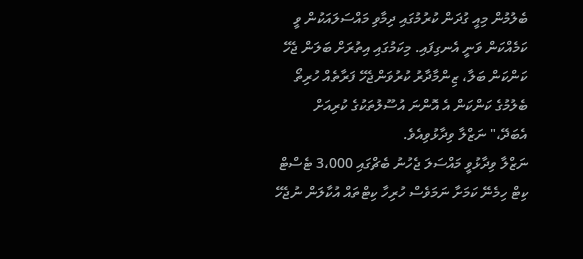ބެލުމުން މިއީ ގުދަން ކުރުމުގައި ދިމާވި މައްސަލައަކުން ވީ ކަމެއްކަން ވަނީ އެނގިފައި. މިކަމުގައި އިތުރަށް ބަލަން ޖެހޭ ކަންކަން ބަލާ، ޒިންމާދާރު ކުރުވަންޖެހޭ ފަރާތެއް ހުރިތޯ ބެލުމުގެ ކަންކަން އެ އޮންނަ އުސޫލުތަކުގެ ކުރިއަށް އެބަދޭ،" ނަޒްލާ ވިދާޅުވިއެވެ.
ނަޒްލާ ވިދާޅުވީ މައްސަލަ ޖެހުނު ބެޗްގައި 3،000 ޓެސްޓް ކިޓް ހިމެނޭ ކަމަށާ ނަމަވެސް ހުރިހާ ކިޓްތައް އުކާލަން ނުޖެހޭ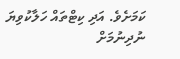ކަމަށެވެ. އަދި ކިޓްތައް ހަލާކުވިޔަ ނުދިނުމަށް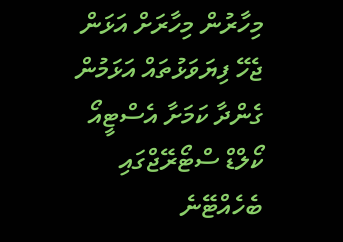މިހާރުން މިހާރަށް އަޅަން ޖެހޭ ފިޔަވަޅުތައް އަޅަމުން ގެންދާ ކަމަށާ އެސްޓީއޯ ކޯލްޑް ސްޓޯރޭޖްގައި ބެހެއްޓޭނެ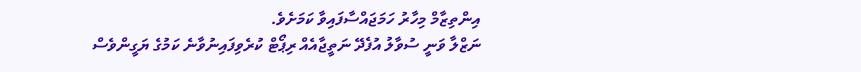އިންތިޒާމް މިހާރު ހަމަޖައްސާފައިވާ ކަމަށެވެ.
ނަޒްލާ ވަނީ ސުވާލު އުފެދޭ ނަތީޖާއެއް ރިޕޯޓް ކުރެވިފައިނުވާނެ ކަމުގެ ޔަގީންވެސް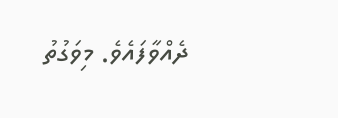ދެއްވާފައެވެ. މިވަގުތު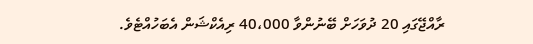ރާއްޖޭގައި 20 ދުވަހަށް ބޭނުންވާ 40،000 ރިއެކްޝަން އެބަހުއްޓެވެ.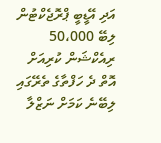އަދި އޭޑީބީ ޕްރޮޖެކްޓުން ލިބޭ 50،000 ރިއެކްޝަން ކުރިއަށް އޮތް ދެ ހަފްތާގެ ތެރޭގައި ލިބޭނެ ކަމަށް ނަޒްލާ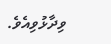ވިދާޅުވިއެވެ.